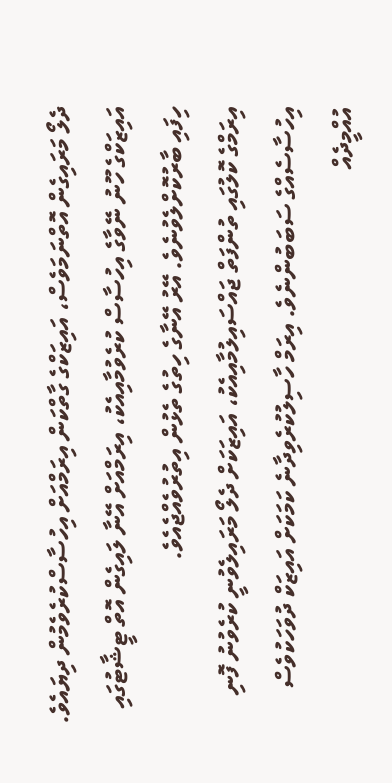ދެލޯ މަރައިގެން އޮތްނަމަވެސް، އައިޒަކްގެ ގާތްކަން އިރަމްއަށް އިހުސާސްކުރެވެމުން ދިޔައެވެ. އައިޒަކްގެ ހޫނު ނޭވާގެ އިހުސާސް ކުރެވުމާއިއެކު، އިރަމްއަށް އޭނާ ލައިގެން އޮތް ޓީޝާޓުގައި ހިފައި ބާރުކޮށްލެވުނެވެ. އޭރު އޭނާގެ ހިތުގެ ތެޅުން އިތުރުވެއްޖެއެވެ.
އިރަމްގެ ކޮލުގައި ތުންފަތް ޖައްސައިލުމާއިއެކު، އައިޒަކަށް ދެލޯ މަރައިލެވުނީ ކުރެވުނު ފޮނި އިހުސާސެއްގެ ސަބަބުންނެވެ. އިރަމް ހާސިލުކުރެވިދާނެ ކަމަކަށް އައިޒަކް ދުވަހަކުވެސް އުއްމީދެއް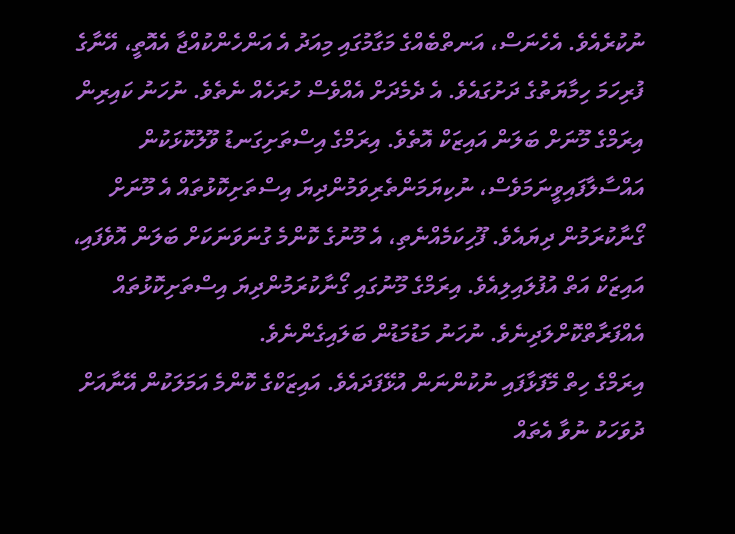ނުކުރެއެވެ. އެހެނަސް، އަނތްބެއްގެ މަގާމުގައި މިއަދު އެ އަންހެންކުއްޖާ އެއޮތީ، އޭނާގެ ފުރިހަމަ ހިމާޔަތުގެ ދަށުގައެވެ. އެ ދެމެދަށް އެއްވެސް ހުރަހެއް ނެތެވެ. ނުހަނު ކައިރިން އިރަމްގެ މޫނަށް ބަލަން އައިޒަކް އޮތެވެ. އިރަމްގެ އިސްތަށިގަނޑު ވޫލުކޮޅަކުން އައްސާލާފައިވީނަމަވެސް، ނުކިޔަމަންތެރިވަމުންދިޔަ އިސްތަށިކޮޅުތައް އެ މޫނަށް ގޯނާކުރަމުން ދިޔައެވެ. ފޫހިކަމެއްނެތި، އެ މޫނުގެ ކޮންމެ ގުނަވަނަކަށް ބަލަން އޮވެފައި، އައިޒަކް އަތް އުފުލައިލިއެވެ. އިރަމްގެ މޫނުގައި ގޯނާކުރަމުންދިޔަ އިސްތަށިކޮޅުތައް އެއްފަރާތްކޮށްލަދިނެވެ. ނުހަނު މަޑުމަޑުން ބަލައިގެންނެވެ.
އިރަމްގެ ހިތް މޭފަޅާފައި ނުކުންނަން އުޅޭފަދައެވެ. އައިޒަކްގެ ކޮންމެ އަމަލަކުން އޭނާއަށް ދުވަހަކު ނުވާ އެތައް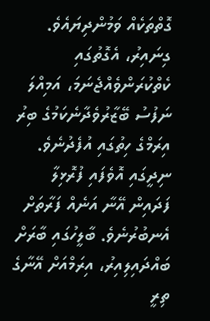ގޮތްތަކެއް ވަމުންދިޔައެވެ. ގިނައިރު، އެގޮތުގައި ކެތްކުރަންވެއްޖެނަމަ، އަމިއްލަ ނަފުސު ބޭޒާރުވެދާނެކަމުގެ ބިރު އިރަމްގެ ހިތުގައި އުފެދުނެވެ. ނިދީގައި އޮވެފައި ފުރޮޅިލާ ފަދައިން އޭނާ އަނެއް ފަރާތަށް އެނބުރުނެވެ. ބާލީހުގައި ބާރަށް ބައްދައިލިއިރު، އިރަމްއަށް އޭނާގެ ތިރީ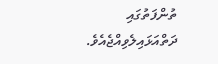ތުންފަތުގައި ދަތްއަޅައިލެވިއްޖެއެވެ.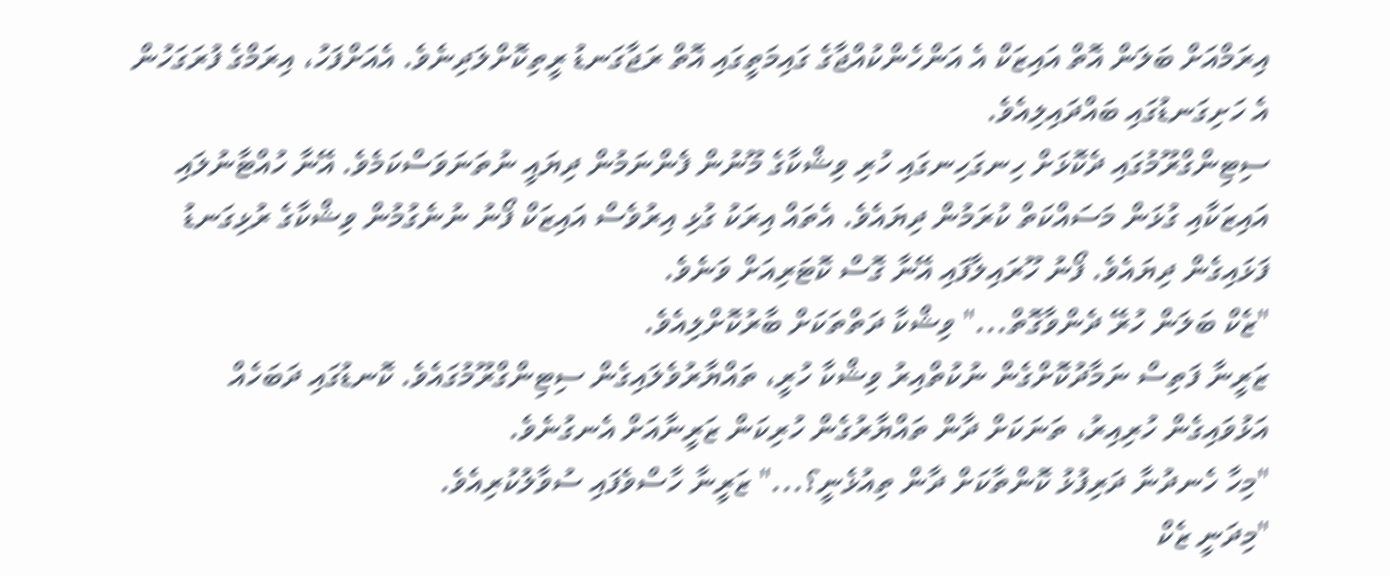އިރަމްއަށް ބަލަން އޮތް އައިޒަކް އެ އަންހެންކުއްޖާގެ ގައިމަތީގައި އޮތް ރަޖާގަނޑު ރީތިކޮށްލަދިނެވެ. އެއަށްފަހު، އިރަމްގެ ފުރަގަހުން އެ ހަށިގަނޑުގައި ބައްދައިލިއެވެ.
ސިޓިންގްރޫމުގައި ދެކޮޅަށް ހިނގަހިނގައި ހުރި ވިޝްކާގެ މޫނުން ފެންނަމުން ދިޔައީ ނުތަނަވަސްކަމެވެ. އޭނާ ހުއްޓާނުލައި އައިޒަކާއި ގުޅަން މަސައްކަތް ކުރަމުން ދިޔައެވެ. އެތައް އިރަކު ގުޅި އިރުވެސް އައިޒަކް ފޯނު ނުނެގުމުން ވިޝްކާގެ ރުޅިގަނޑު ފަޅައިގެން ދިޔައެވެ. ފޯނު ހޫރައިލާފައި އޭނާ ގޮސް ކޮޓަރިއަށް ވަނެވެ.
"ޒެކް ބަލަން ހުރޭ ދެންވާގޮތް..." ވިޝްކާ ދަތްތަކަށް ބާރުކޮށްލިއެވެ.
ޒަރީނާ ފަތިސް ނަމާދުކޮށްގެން ނުކުތްއިރު ވިޝްކާ ހުރީ، ތައްޔާރުވެލައިގެން ސިޓިންގްރޫމުގައެވެ. ކޮނޑުގައި ދަބަހެއް އަޅުވައިގެން ހުރިއިރު، ތަނަކަށް ދާން ތައްޔާރުގެން ހުރިކަން ޒަރީނާއަށް އެނގުނެވެ.
"މިހާ ހެނދުނާ ދަރިފުޅު ކޮންތާކަށް ދާން ތިއުޅެނީ؟..." ޒަރީނާ ހާސްވެފައި ސުވާލުކުރިއެވެ.
"މިދަނީ ޒެކް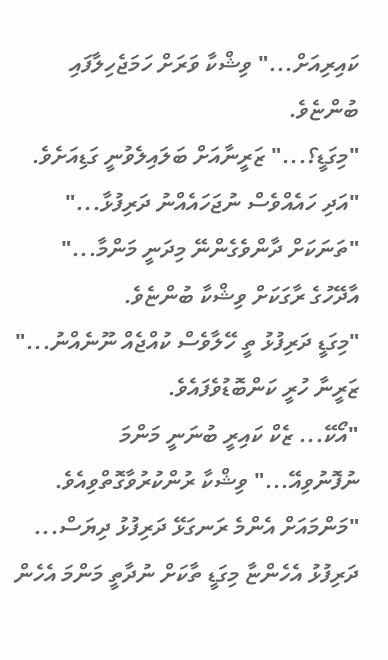ކައިރިއަށް..." ވިޝްކާ ވަރަށް ހަމަޖެހިލާފައި ބުންޏެވެ.
"މިގަޑީ؟..." ޒަރީނާއަށް ބަލައިލެވުނީ ގަޑިއަށެވެ. "އަދި ހައެއްވެސް ނުޖަހައެއްނު ދަރިފުޅާ..."
"ތަނަކަށް ދާންވެގެންނޭ މިދަނީ މަންމާ..." އާދޭހުގެ ރާގަކަށް ވިޝްކާ ބުންޏެވެ.
"މިގަޑީ ދަރިފުޅު ތީ ހޭލާވެސް ކުއްޖެއް ނޫނެއްނު..." ޒަރީނާ ހުރީ ކަންބޮޑުވެފައެވެ.
"އޯކޭ... ޒެކް ކައިރީ ބުނަނީ މަންމަ ނުފޮނުވިއޭ..." ވިޝްކާ ރުންކުރުވާގޮތްވިއެވެ.
"މަންމައަށް އެންމެ ރަނގަޅޭ ދަރިފުޅު ދިޔަސް... ދަރިފުޅު އެހެންޏާ މިގަޑީ ތާކަށް ނުދާތީ މަންމަ އެހެން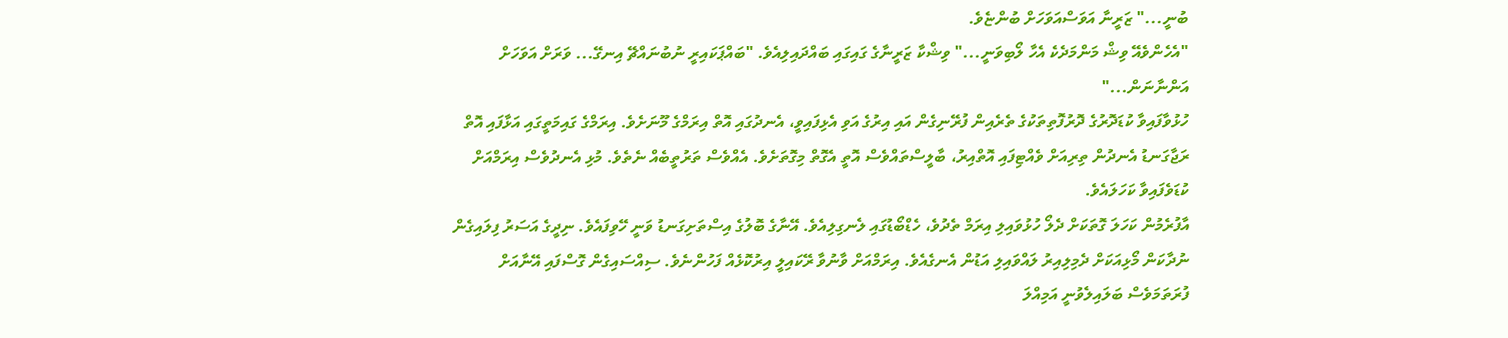ބުނީ..." ޒަރީނާ އަވަސްއަވަހަށް ބުންޏެވެ.
"އެހެންވެއޭ ވިޝް މަންމަދެކެ އެހާ ލޯބިވަނީ..." ވިޝްކާ ޒަރީނާގެ ގައިގައި ބައްދައިލިއެވެ. "ބައްޕަކައިރީ ނުބުނައްޗޭ އިނގޭ... ވަރަށް އަވަހަށް އަންނާނަން..."
ހުޅުވާފައިވާ ކުޑަދޮރުގެ ދޮރުފޮތިތަކުގެ ތެރެއިން ފުރޭނިގެން އައި އިރުގެ އަވި އެޅިފައިވީ، އެނދުގައި އޮތް އިރަމްގެ މޫނަށެވެ. އިރަމްގެ ގައިމަތީގައި އަޅާފައި އޮތް ރަޖާގަނޑު އެނދުން ތިރިއަށް ވެއްޓިފައި އޮތްއިރު، ބާލީސްތައްވެސް އޮތީ އެގޮތް މިގޮތަށެވެ. އެއްވެސް ތަރުތީބެއް ނެތެވެ. މުޅި އެނދުވެސް އިރަމްއަށް ކުޑަވެފައިވާ ކަހަލައެވެ.
އާފުރެމުން ކަހަލަ ގޮތަކަށް ދެލޯ ހުޅުވައިލި އިރަމް ތެދުވެ، ހެޑްބޯޑުގައި ލެނގިލިއެވެ. އޭނާގެ ބޮލުގެ އިސްތަށިގަނޑު ވަނީ ހޭވިފައެވެ. ނިދީގެ އަސަރު ފިލައިގެން ނުދާކަން މޯޅިއަކަށް ދެމިލިއިރު ލައްވައިލި އަޑުން އެނގެއެވެ. އިރަމްއަށް ވާނުވާ ރޭކައިލީ އިރުކޮޅެއް ފަހުންނެވެ. ސިއްސައިގެން ގޮސްފައި އޭނާއަށް ފުރަތަމަވެސް ބަލައިލެވުނީ އަމިއްލަ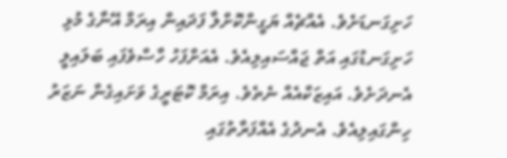ހަށިގަނޑަށެވެ. އެއްޗެއް ޔަގީންކޮށްލާ ފަދައިން އިރަމް އޭނާގެ މުޅި ހަށިގަނޑުގައި އަތް ޖައްސައިލިއެވެ. އެއަށްފަހު ހާސްވެފައި ބަލައިލީ އެނދަށެވެ. އައިޒަކްއެއް ނެތެވެ. އިރަމް ކޮޓަރީގެ ވަށައިގެން ނަޒަރު ހިންގައިލިއެވެ. އެނދުގެ އެއްފަރާތުގައި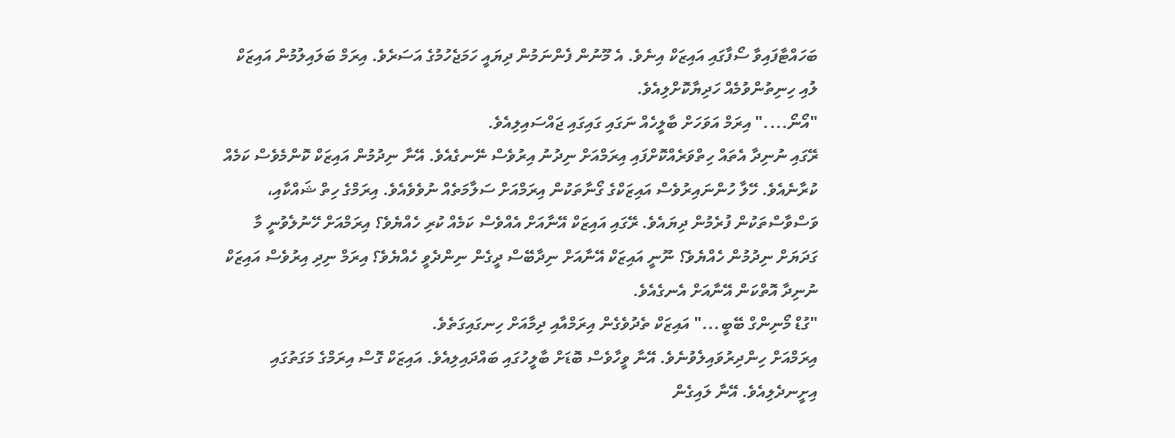ބަހައްޓާފައިވާ ސޯފާގައި އައިޒަކް އިނެވެ. އެ މޫނުން ފެންނަމުން ދިޔައީ ހަމަޖެހުމުގެ އަސަރެވެ. އިރަމް ބަލައިލުމުން އައިޒަކް ލުއި ހިނިތުންވުމެއް ހަދިޔާކޮށްލިއެވެ.
"އޯނޯ...." އިރަމް އަވަހަށް ބާލީހެއް ނަގައި ގައިގައި ޖައްސައިލިއެވެ.
ރޭގައި ނުނިދާ އެތައް ހިތްވަރެއްކޮށްފައި އިރަމްއަށް ނިދުނު އިރުވެސް ނޭނގެއެވެ. އޭނާ ނިދުމުން އައިޒަކް ކޮންމެވެސް ކަމެއް ކުރާނެއެވެ. ހޭލާ ހުންނައިރުވެސް އައިޒަކްގެ ގޯނާތަކުން އިރަމްއަށް ސަލާމަތެއް ނުވެވެއެވެ. އިރަމްގެ ހިތް ޝައްކާއި، ވަސްވާސްތަކުން ފުރެމުން ދިޔައެވެ. ރޭގައި އައިޒަކް އޭނާއަށް އެއްވެސް ކަމެއް ކުރި ހެއްޔެވެ؟ އިރަމްއަށް ހޭނުލެވުނީ މާ ގަދަޔަށް ނިދުމުން ހެއްޔެވެ؟ ނޫނީ އައިޒަކް އޭނާއަށް ނިދާބޭސް ދީގެން ނިންދެވީ ހެއްޔެވެ؟ އިރަމް ނިދި އިރުވެސް އައިޒަކް ނުނިދާ އޮތްކަން އޭނާއަށް އެނގެއެވެ.
"ގުޑް މޯނިންގް ބޭބީ..." އައިޒަކް ތެދުވެގެން އިރަމްއާއި ދިމާއަށް ހިނގައިގަތެވެ.
އިރަމްއަށް ހިންދިރުވައިލެވުނެވެ. އޭނާ ވީހާވެސް ބޮޑަށް ބާލީހުގައި ބައްދައިލިއެވެ. އައިޒަކް ގޮސް އިރަމްގެ މަގަތުގައި އިށީނދެލިއެވެ. އޭނާ ލައިގެން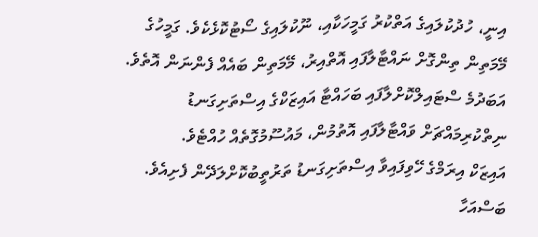އިނީ، ހުދުކުލައިގެ އަތްކުރު ގަމީހަކާއި، ނޫކުލައިގެ ސޯޓުކޮޅެކެވެ. ގަމީހުގެ މޭމަތިން ތިންގޮށް ނައްޓާލާފައި އޮތްއިރު، މޭމަތިން ބައެއް ފެންނަން އޮތެވެ. އަބަދުމެ ސްޓައިލްކޮށްލާފައި ބަހައްޓާ އައިޒަކްގެ އިސްތަށިގަނޑު ނިތްކުރިމައްޗަށް ވައްޓާލާފައި އޮތުމުން، މައުސޫމުގޮތެއް ހުއްޓެވެ.
އައިޒަކް އިރަމްގެ ހޭވިފައިވާ އިސްތަށިގަނޑު ތަރުތީބުކޮށްލަދޭން ފެށިއެވެ. ބަސްއަހާ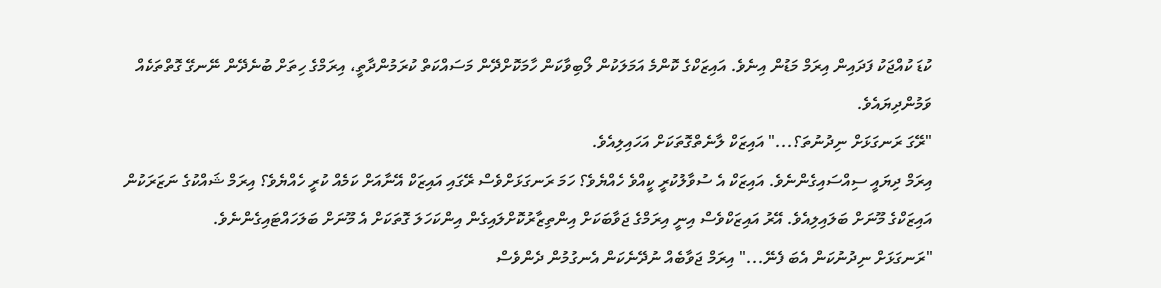ކުޑަ ކުއްޖަކު ފަދައިން އިރަމް މަޑުން އިނެވެ. އައިޒަކްގެ ކޮންމެ އަމަލަކުން ލޯބިވާކަން ހާމަކޮށްދޭން މަސައްކަތް ކުރަމުންދާތީ، އިރަމްގެ ހިތަށް ބުނެދޭން ނޭނގޭ ގޮތްތަކެއް ވަމުންދިޔައެވެ.
"ރޭގަ ރަނގަޅަށް ނިދުނުތަ؟..." އައިޒަކް ލާނެތްގޮތަކަށް އަހައިލިއެވެ.
އިރަމް ދިޔައީ ސިއްސައިގެންނެވެ. އައިޒަކް އެ ސުވާލުކުރީ ކީއްވެ ހެއްޔެވެ؟ ހަމަ ރަނގަޅަށްވެސް ރޭގައި އައިޒަކް އޭނާއަށް ކަމެއް ކުރީ ހެއްޔެވެ؟ އިރަމް ޝައްކުގެ ނަޒަރަކުން އައިޒަކްގެ މޫނަށް ބަލައިލިއެވެ. އޭރު އައިޒަކްވެސް އިނީ އިރަމްގެ ޖަވާބަކަށް އިންތިޒާރުކޮށްލައިގެން އިންކަހަލަ ގޮތަކަށް އެ މޫނަށް ބަލަހައްޓައިގެންނެވެ.
"ރަނގަޅަށް ނިދުނުކަން އެބަ ފެނޭ..." އިރަމް ޖަވާބެއް ނުދޭނެކަން އެނގުމުން ދެންވެސް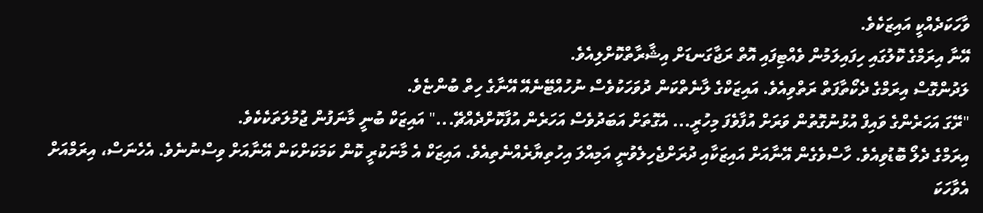ވާހަކަދެއްކީ އައިޒަކެވެ.
އޭނާ އިރަމްގެ ކޮލުގައި ހިފައިލަމުން ވެއްޓިފައި އޮތް ރަޖާގަނޑަށް އިޝާރާތްކޮށްލިއެވެ.
ލަދުންގޮސް އިރަމްގެ ދެކޯތާފަތް ރަތްވިއެވެ. އައިޒަކްގެ ލާނެތްކަން ދުވަހަކުވެސް ނުހުއްޓޭނެއޭ އޭނާގެ ހިތް ބުންޏެވެ.
"ރޭގަ އަހަރެންގެ ވައިފް އުޅުނުގޮތުން ވަރަށް އުފާވެފަ މިހުރީ... އެގޮތަށް އަބަދުވެސް އަހަރެން އުފާކޮށްދެއްޗޭ..." އައިޒަކް ބުނީ މާނަފުން ޖުމުލަތަކެކެވެ.
އިރަމްގެ ދެލޯ ބޮޑުވިއެވެ. ހާސްވެގެން އޭނާއަށް އައިޒަކާއި ދުރަށްޖެހިލެވުނީ އަމިއްލަ އިހުތިޔާރެއްނެތިއެވެ. އައިޒަކް އެ މާނަކުރީ ކޮން ކަމަކަށްކަން އޭނާއަށް ވިސްނުނެވެ. އެހެނަސް، އިރަމްއަށް އެވާހަކަ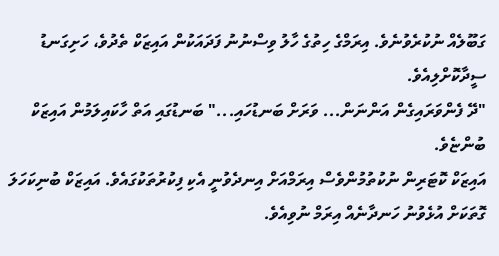ގަބޫލެއް ނުކުރެވުނެވެ. އިރަމްގެ ހިތުގެ ހާލު ވިސްނުނު ފަދައަކުން އައިޒަކް ތެދުވެ، ހަށިގަނޑު ސީދާކޮށްލިއެވެ.
"ދޭ ފެންވަރައިގެން އަންނަން... ވަރަށް ބަނޑުހައި..." ބަނޑުގައި އަތް ހާކައިލަމުން އައިޒަކް ބުންޏެވެ.
އައިޒަކް ކޮޓަރިން ނުކުތުމުންވެސް އިރަމްއަށް އިނދެވުނީ އެކި ފިކުރުތަކުގައެވެ. އައިޒަކް ބުނިކަހަލަ ގޮތަކަށް އުޅެވުނު ހަނދާނެއް އިރަމް ނުވިއެވެ.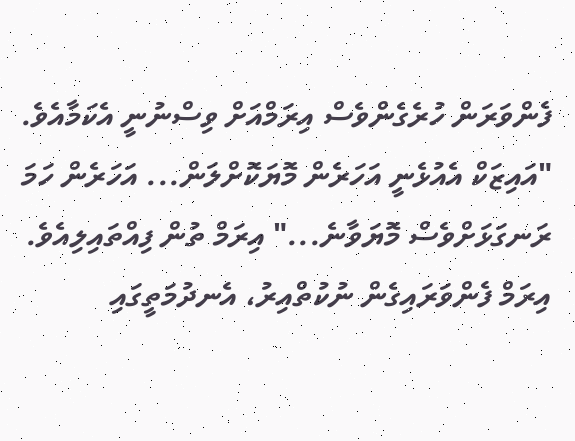ފެންވަރަން ހުރެގެންވެސް އިރަމްއަށް ވިސްނުނީ އެކަމާއެވެ.
"އައިޒަކް އެއުޅެނީ އަހަރެން މޮޔަކޮށްލަން... އަހަރެން ހަމަ ރަނގަޅަށްވެސް މޮޔަވާނެ..." އިރަމް ތުން ފިއްތައިލިއެވެ.
އިރަމް ފެންވަރައިގެން ނުކުތްއިރު، އެނދުމަތީގައި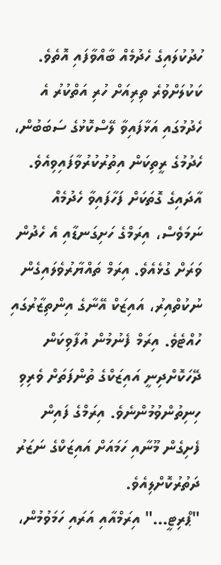ހުދުކުލައިގެ ހެދުމެއް ބާއްވާފައި އޮތެވެ. ކަކުލަށްވުރެ ތިރިއަށް ހުރި އަތްކުރު އެ ހެދުމުގައި އަޅާފައިވާ ލޭސްކޮޅުގެ ސަބަބުން، ހެދުމުގެ ރީތިކަން އިތުރުކުރުވާފައިވިއެވެ. އާދައިގެ ގޮތަކަށް ފަހާފައިވާ ހެދުމެއް ނަމަވެސް، އިރަމްގެ ހަށިގަނޑާއި އެ ހެދުން ވަރަށް ގުޅެއެވެ. އިރަމް ތައްޔާރުވެލައިގެން ނުކުތްއިރު، އައިޒަކް އޭނާގެ އިންތިޒާރުގައި ހުއްޓެވެ. އިރަމް ފެނުމުން އުފާވިކަން ދޭހަކޮށްދިނީ އައިޒަކްގެ ތުންފަތަށް ވެރިވި ހިނިތުންވުމުންނެވެ. އިރަމްގެ ފައިން ފެށިގެން މޫނާއި ހަމައަށް އައިޒަކްގެ ނަޒަރު ދަތުރުކޮށްލިއެވެ.
"ޕްރިޓީ..." އިރަމްއާއި އަރައި ހަމަވުމުން،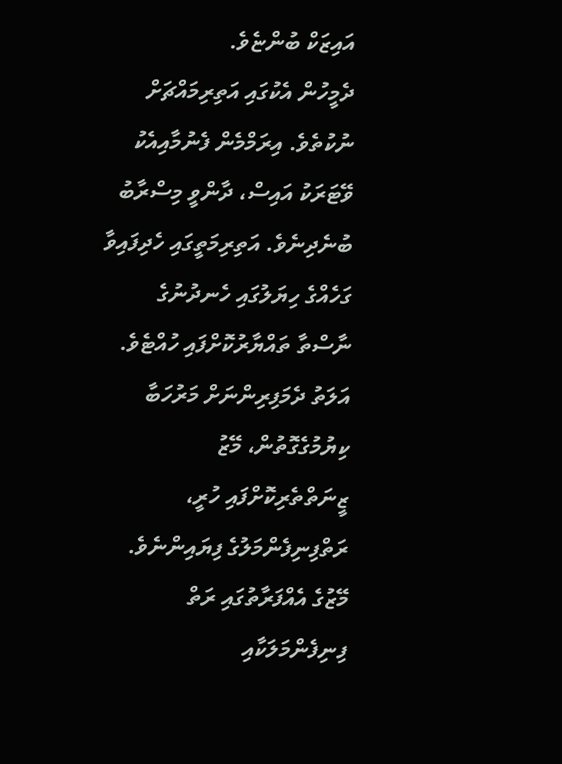އައިޒަކް ބުންޏެވެ.
ދެމީހުން އެކުގައި އަތިރިމައްޗަށް ނުކުތެވެ. އިރަމްމެން ފެނުމާއިއެކު ވޭޓަރަކު އައިސް، ދާންވީ މިސްރާބު ބުނެދިނެވެ. އަތިރިމަތީގައި ހެދިފައިވާ ގަހެއްގެ ހިޔަލުގައި ހެނދުނުގެ ނާސްތާ ތައްޔާރުކޮށްފައި ހުއްޓެވެ. އަލަތު ދެމަފިރިންނަށް މަރުހަބާ ކިޔުމުގެގޮތުން، މޭޒު ޒީނަތްތެރިކޮށްފައި ހުރީ، ރަތްފިނިފެންމަލުގެ ފިޔައިންނެވެ. މޭޒުގެ އެއްފަރާތުގައި ރަތް ފިނިފެންމަލަކާއި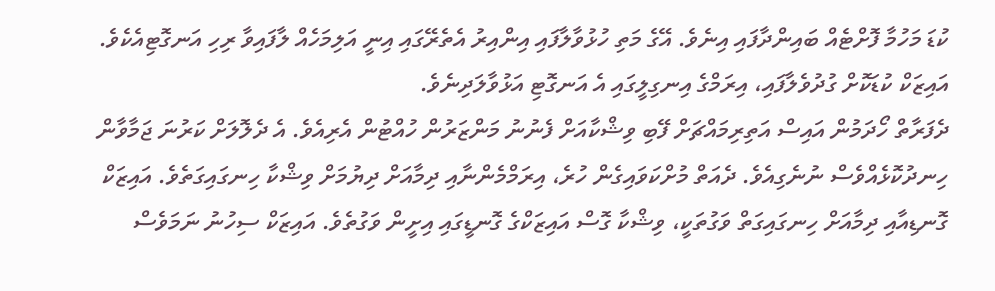ކުޑަ މަހުމާ ފޮށްޓެއް ބައިންދާފައި އިނެވެ. އޭގެ މަތި ހުޅުވާލާފައި އިންއިރު އެތެރޭގައި އިނީ އަލިމަހެއް ލާފައިވާ ރިހި އަނގޮޓިއެކެވެ. އައިޒަކް ކުޑަކޮށް ގުދުވެލާފައި، އިރަމްގެ އިނގިލީގައި އެ އަނގޮޓި އަޅުވާލަދިނެވެ.
ދެފަރާތް ހޯދަމުން އައިސް އަތިރިމައްޗަށް ފޭބި ވިޝްކާއަށް ފެނުނު މަންޒަރުން ހުއްޓުން އެރިއެވެ. އެ ދެލޮލަށް ކަރުނަ ޖަމާވާން ހިނދުކޮޅެއްވެސް ނުނެގިއެވެ. ދެއަތް މުށްކަވައިގެން ހުރެ، އިރަމްމެންނާއި ދިމާއަށް ދިޔުމަށް ވިޝްކާ ހިނގައިގަތެވެ. އައިޒަކް ގޮނޑިއާއި ދިމާއަށް ހިނގައިގަތް ވަގުތަކީ، ވިޝްކާ ގޮސް އައިޒަކްގެ ގޮނޑީގައި އިށީން ވަގުތެވެ. އައިޒަކް ސިހުނު ނަމަވެސް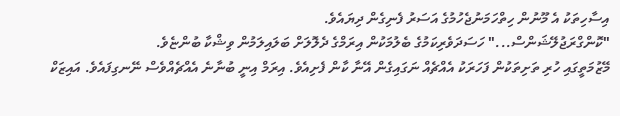އިސާހިތަކު އެ މޫނުން ހިތްހަމަނުޖެހުމުގެ އަސަރު ފެނިގެން ދިޔައެވެ.
"ކޮންގްރަޖުލޭޝަންސް..." ހަސަދަވެރިކަމުގެ ބެލުމަކުން އިރަމްގެ ދެލޮލަށް ބަލައިލަމުން ވިޝްކާ ބުންޏެވެ.
މޭޒުމަތީގައި ހުރި ތަށިތަކުން ފަހަރަކު އެއްޗެއް ނަގައިގެން އޭނާ ކާން ފެށިއެވެ. އިރަމް އިނީ ބުނާނެ އެއްޗެއްވެސް ނޭނގިފައެވެ. އައިޒަކް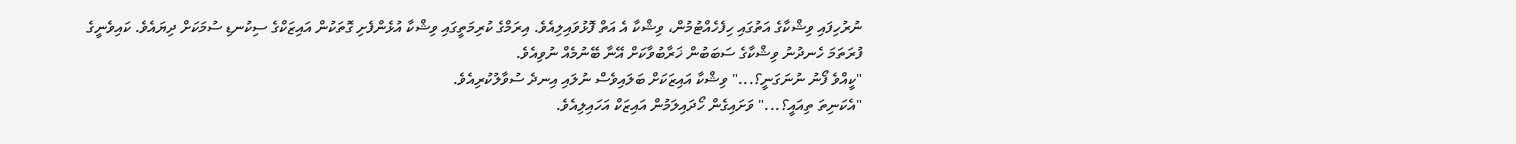ނުރުހިފައި ވިޝްކާގެ އަތުގައި ހިފެހެއްޓުމުން، ވިޝްކާ އެ އަތް ފޮޅުވައިލިއެވެ. އިރަމްގެ ކުރިމަތީގައި ވިޝްކާ އުޅެންފެށި ގޮތަކުން އައިޒަކްގެ ސިކުނޑި ސުމަކަށް ދިޔައެވެ. ކައިވެނީގެ ފުރަތަމަ ހެނދުނު ވިޝްކާގެ ސަބަބުން ޚަރާބުވާކަށް އޭނާ ބޭނުމެއް ނުވިއެވެ.
"ކީއްވެ ފޯނު ނުނަގަނީ؟..." ވިޝްކާ އައިޒަކަށް ބަލައިވެސް ނުލައި އިނދެ ސުވާލުކުރިއެވެ.
"އެކަނިތަ ތިއައީ؟..." ވަށައިގެން ހޯދައިލަމުން އައިޒަކް އަހައިލިއެވެ.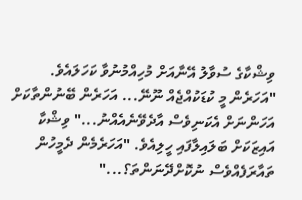ވިޝްކާގެ ސުވާލު އޭނާއަށް މުހިއްމުނުވާ ކަހަލައެވެ.
"އަހަރެން މީ ކުޑަކުއްޖެއް ނޫނޭ... އަހަރެން ބޭނުންތާކަށް އަހަންނަށް އެކަނިވެސް އާދެވޭނެއެއްނު..." ވިޝްކާ އައިޒަކަށް ބަލައިލާފައި ހީލިއެވެ. "އަހަރެމެން ދެމީހުން ތައާރަފެއްވެސް ނުކޮށްދޭނަންތަ؟..."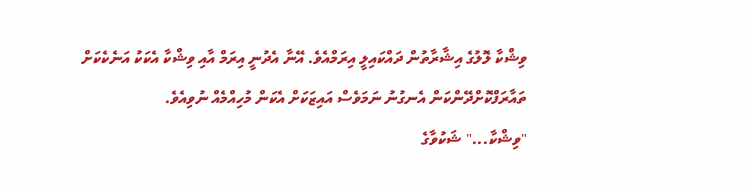ވިޝްކާ ލޮލުގެ އިޝާރާތުން ދައްކައިލީ އިރަމްއެވެ. އޭނާ އެދުނީ އިރަމް އާއި ވިޝްކާ އެކަކު އަނެކެކަށް ތައާރަފްކޮށްދޭންކަން އެނގުނު ނަމަވެސް އައިޒަކަށް އެކަން މުހިއްމެއް ނުވިއެވެ.
"ވިޝްކާ..." ޝަކުވާގެ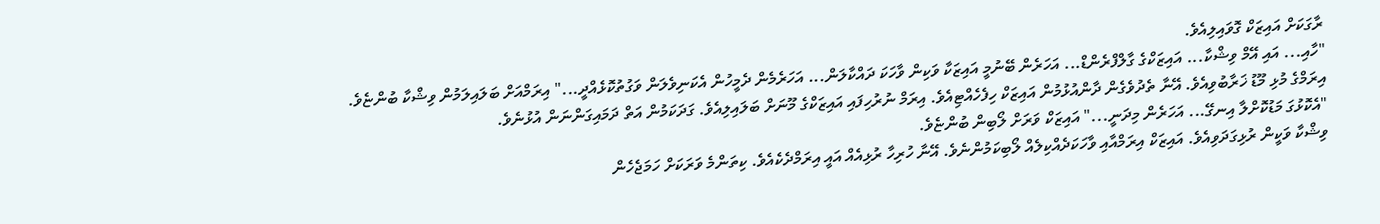ރާގަކަށް އައިޒަކް ގޮވައިލިއެވެ.
"ހާއި... އައި އޭމް ވިޝްކާ... އައިޒަކްގެ ގާލްފްރެންޑް... އަހަރެން ބޭނުމީ އައިޒަކާ ވަކިން ވާހަކަ ދައްކާލަން... އަހަރެމެން ދެމީހުން އެކަނިވެލަން ވަގުތުކޮޅެއްދީ..." އިރަމްއަށް ބަލައިލަމުން ވިޝްކާ ބުންޏެވެ.
އިރަމްގެ މުޅި މޫޑު ޚަރާބުވިއެވެ. އޭނާ ތެދުވެގެން ދާންއުޅުމުން އައިޒަކް ހިފެހެއްޓިއެވެ. އިރަމް ނުރުހިފައި އައިޒަކްގެ މޫނަށް ބަލައިލިއެވެ. ގަދަކަމުން އަތް ދަމައިގަންނަން އުޅުނެވެ.
"އެކޮޅުގަ މަޑުކޮށްލާ އިނގޭ... އަހަރެން މިދަނީ..." އައިޒަކް ވަރަށް ލޯބިން ބުންޏެވެ.
ވިޝްކާ ވަކީން ރުޅިގަދަވިއެވެ. އައިޒަކް އިރަމްއާއި ވާހަކަދެއްކިލެއް ލޯބިކަމުންނެވެ. އޭނާ ހުރިހާ ރުޅިއެއް އައީ އިރަމްދެކެއެވެ. ކިތަންމެ ވަރަކަށް ހަމަޖެހެން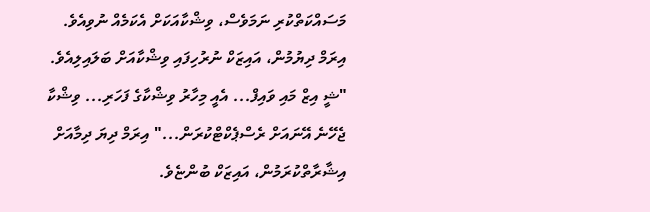މަސައްކަތްކުރި ނަމަވެސް، ވިޝްކާއަކަށް އެކަމެއް ނުވިއެވެ. އިރަމް ދިޔުމުން، އައިޒަކް ނުރުހިފައި ވިޝްކާއަށް ބަލައިލިއެވެ.
"ޝީ އިޒް މައި ވައިފް... އެއީ މިހާރު ވިޝްކާގެ ފަހަރި... ވިޝްކާ ޖެހޭނެ އޭނައަށް ރެސްޕެކްޓްކުރަން..." އިރަމް ދިޔަ ދިމާއަށް އިޝާރާތްކުރަމުން، އައިޒަކް ބުންޏެވެ.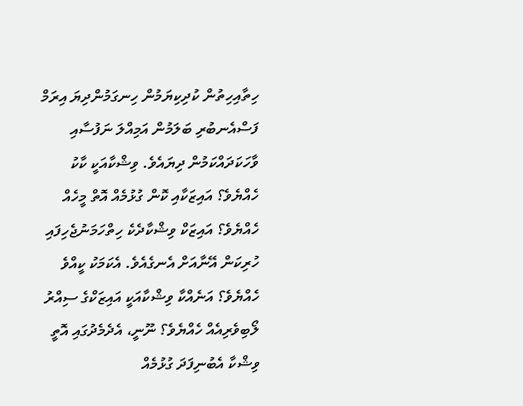ހިތާއިހިތުން ކުދިކިޔަމުން ހިނގަމުންދިޔަ އިރަމް ފަސްއެނބުރި ބަލަމުން އަމިއްލަ ނަފުސާއި ވާހަކަދައްކަމުން ދިޔައެވެ. ވިޝްކާއަކީ ކާކު ހެއްޔެވެ؟ އައިޒަކާއި ކޮން ގުޅުމެއް އޮތް މީހެއް ހެއްޔެވެ؟ އައިޒަކް ވިޝްކާދެކެ ހިތްހަމަނުޖެހިފައި ހުރިކަން އޭނާއަށް އެނގެއެވެ. އެކަމަކު ކީއްވެ ހެއްޔެވެ؟ އަނެއްކާ ވިޝްކާއަކީ އައިޒަކްގެ ސިއްރު ލޯބިވެރިއެއް ހެއްޔެވެ؟ ނޫނީ، އެދެމެދުގައި އޮތީ ވިޝްކާ އެބުނިފަދަ ގުޅުމެއް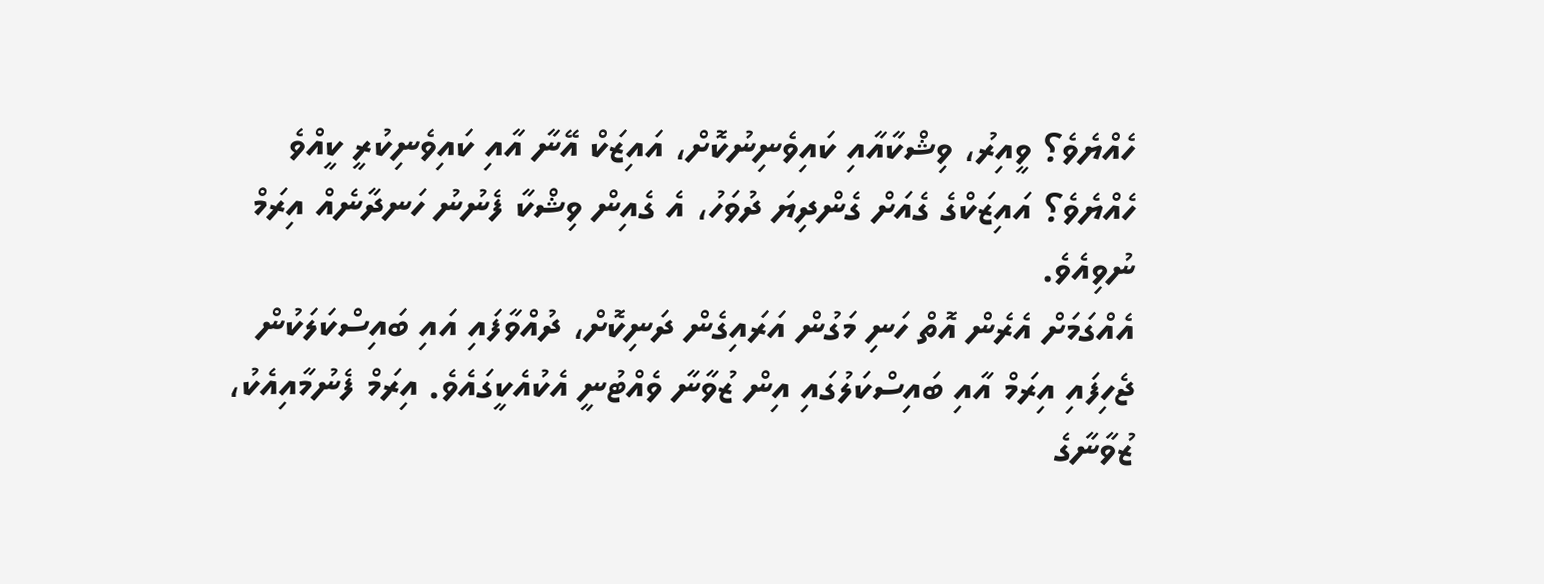ހެއްޔެވެ؟ ވީއިރު، ވިޝްކާއާއި ކައިވެނިނުކޮށް، އައިޒަކް އޭނާ އާއި ކައިވެނިކުރީ ކީއްވެ ހެއްޔެވެ؟ އައިޒަކްގެ ގެއަށް ގެންދިޔަ ދުވަހު، އެ ގެއިން ވިޝްކާ ފެނުނު ހަނދާނެއް އިރަމް ނުވިއެވެ.
އެއްގަމަށް އެރެން އޮތް ހަނި މަގުން އަރައިގެން ދަނިކޮށް، ދުއްވާފައި އައި ބައިސްކަލަކުން ޖެހިފައި އިރަމް އާއި ބައިސްކަލުގައި އިން ޒުވާނާ ވެއްޓުނީ އެކުއެކީގައެވެ. އިރަމް ފެނުމާއިއެކު، ޒުވާނާގެ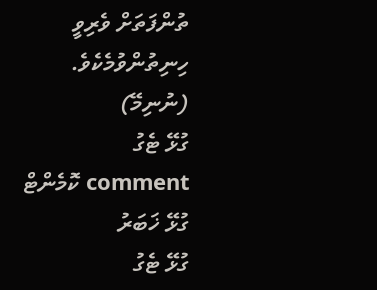ތުންފަތަށް ވެރިވީ ހިނިތުންވުމެކެވެ.
(ނުނިމޭ)
ގުޅޭ ޓެގު
comment ކޮމެންޓް
ގުޅޭ ޚަބަރު
ގުޅޭ ޓެގު